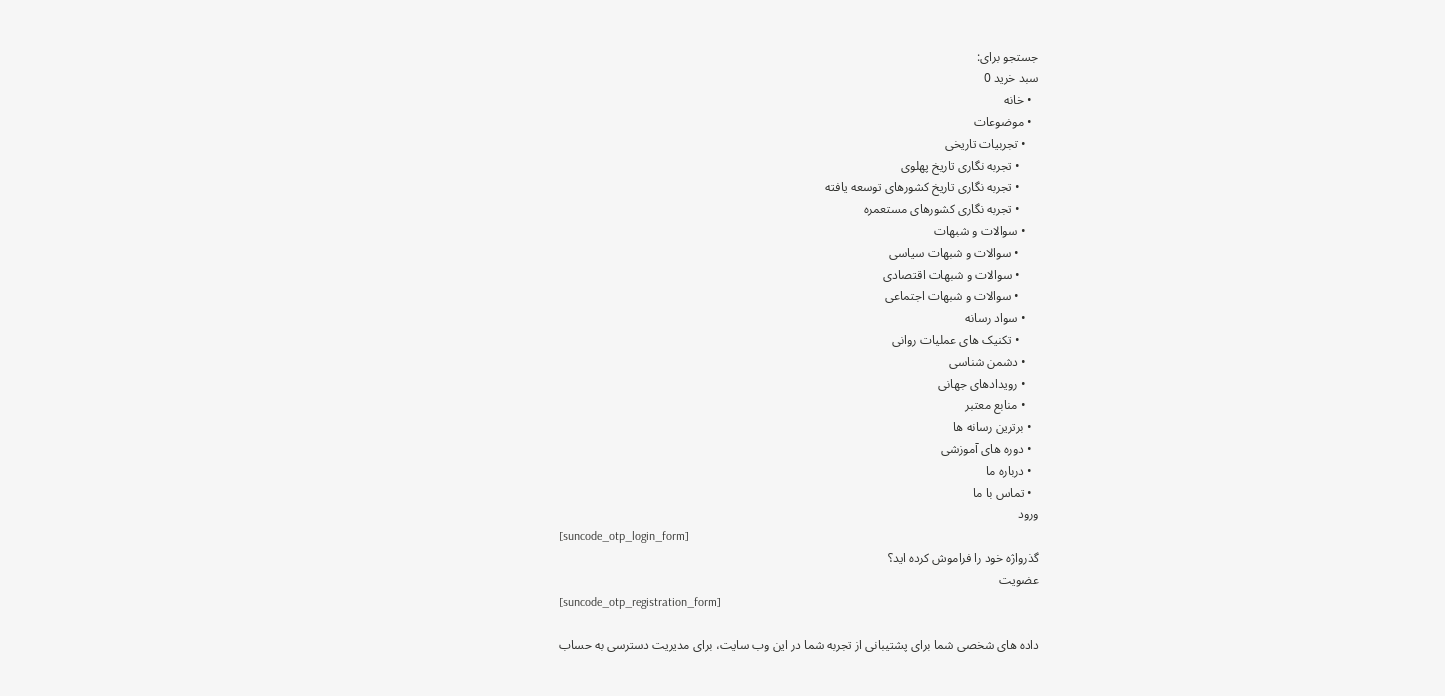جستجو برای:
سبد خرید 0
  • خانه
  • موضوعات
    • تجربیات تاریخی
      • تجربه نگاری تاریخ پهلوی
      • تجربه نگاری تاریخ کشورهای توسعه یافته
      • تجربه نگاری کشورهای مستعمره
    • سوالات و شبهات
      • سوالات و شبهات سیاسی
      • سوالات و شبهات اقتصادی
      • سوالات و شبهات اجتماعی
    • سواد رسانه
      • تکنیک های عملیات روانی
    • دشمن شناسی
    • رویدادهای جهانی
    • منابع معتبر
  • برترین رسانه ها
  • دوره های آموزشی
  • درباره ما
  • تماس با ما
ورود
[suncode_otp_login_form]
گذرواژه خود را فراموش کرده اید؟
عضویت
[suncode_otp_registration_form]

داده های شخصی شما برای پشتیبانی از تجربه شما در این وب سایت، برای مدیریت دسترسی به حساب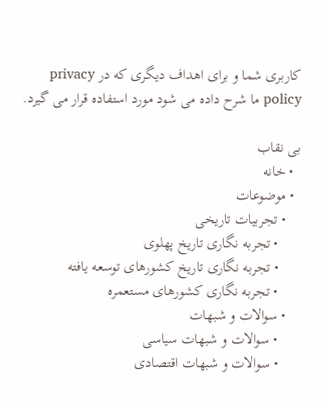کاربری شما و برای اهداف دیگری که در privacy policy ما شرح داده می شود مورد استفاده قرار می گیرد.

بی نقاب
  • خانه
  • موضوعات
    • تجربیات تاریخی
      • تجربه نگاری تاریخ پهلوی
      • تجربه نگاری تاریخ کشورهای توسعه یافته
      • تجربه نگاری کشورهای مستعمره
    • سوالات و شبهات
      • سوالات و شبهات سیاسی
      • سوالات و شبهات اقتصادی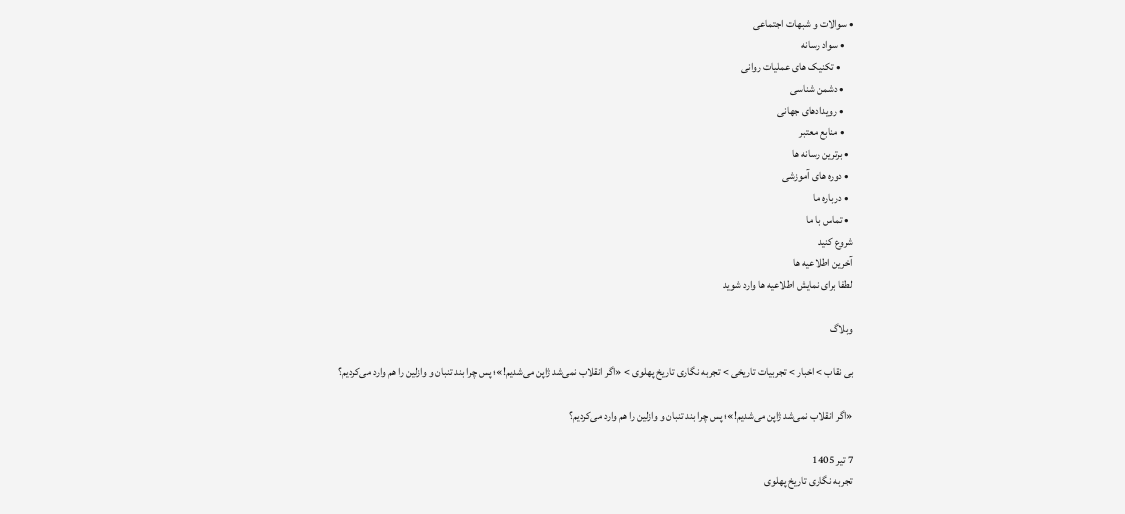• سوالات و شبهات اجتماعی
    • سواد رسانه
      • تکنیک های عملیات روانی
    • دشمن شناسی
    • رویدادهای جهانی
    • منابع معتبر
  • برترین رسانه ها
  • دوره های آموزشی
  • درباره ما
  • تماس با ما
شروع کنید
آخرین اطلاعیه ها
لطفا برای نمایش اطلاعیه ها وارد شوید

وبلاگ

بی نقاب > اخبار > تجربیات تاریخی > تجربه نگاری تاریخ پهلوی > «اگر انقلاب نمی‌شد ژاپن می‌شدیم!»؛ پس چرا بند تنبان و وازلین را هم وارد می‌کردیم؟

«اگر انقلاب نمی‌شد ژاپن می‌شدیم!»؛ پس چرا بند تنبان و وازلین را هم وارد می‌کردیم؟

7 تیر 1405
تجربه نگاری تاریخ پهلوی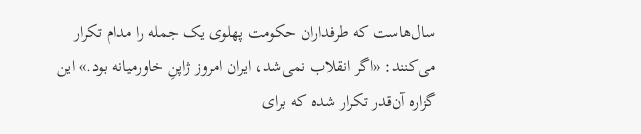سال‌هاست که طرفداران حکومت پهلوی یک جمله را مدام تکرار می‌کنند: «اگر انقلاب نمی‌شد، ایران امروز ژاپنِ خاورمیانه بود.» این گزاره آن‌قدر تکرار شده که برای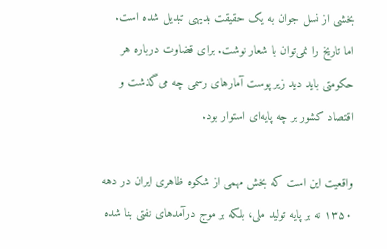بخشی از نسل جوان به یک حقیقت بدیهی تبدیل شده است. اما تاریخ را نمی‌توان با شعار نوشت. برای قضاوت درباره هر حکومتی باید دید زیر پوست آمارهای رسمی چه می‌گذشت و اقتصاد کشور بر چه پایه‌ای استوار بود.

واقعیت این است که بخش مهمی از شکوه ظاهری ایران در دهه ۱۳۵۰ نه بر پایه تولید ملی، بلکه بر موج درآمدهای نفتی بنا شده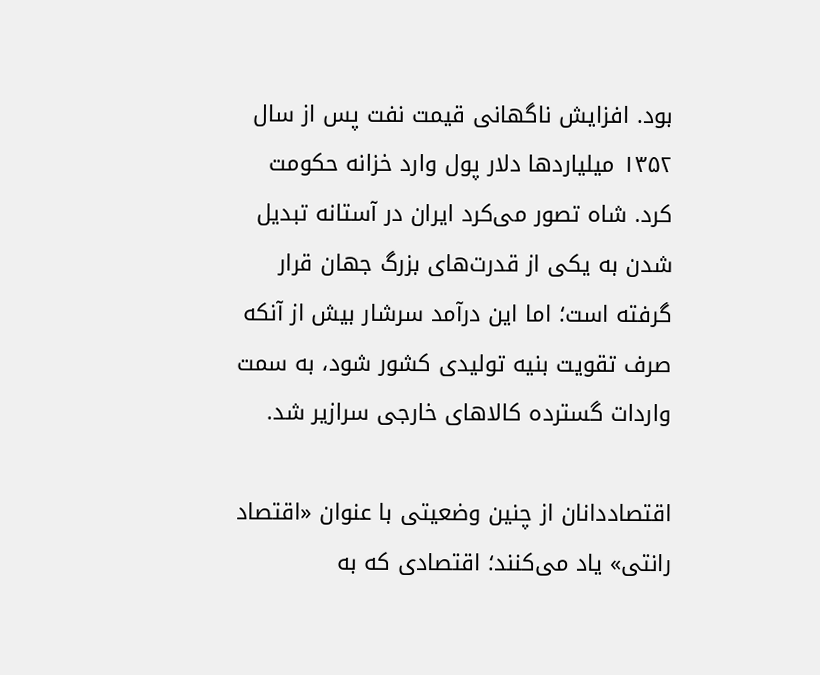بود. افزایش ناگهانی قیمت نفت پس از سال ۱۳۵۲ میلیاردها دلار پول وارد خزانه حکومت کرد. شاه تصور می‌کرد ایران در آستانه تبدیل شدن به یکی از قدرت‌های بزرگ جهان قرار گرفته است؛ اما این درآمد سرشار بیش از آنکه صرف تقویت بنیه تولیدی کشور شود، به سمت واردات گسترده کالاهای خارجی سرازیر شد.

اقتصاددانان از چنین وضعیتی با عنوان «اقتصاد رانتی» یاد می‌کنند؛ اقتصادی که به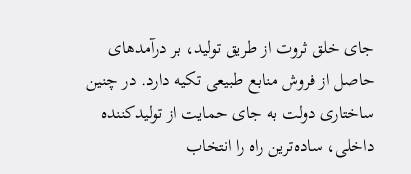جای خلق ثروت از طریق تولید، بر درآمدهای حاصل از فروش منابع طبیعی تکیه دارد. در چنین ساختاری دولت به جای حمایت از تولیدکننده داخلی، ساده‌ترین راه را انتخاب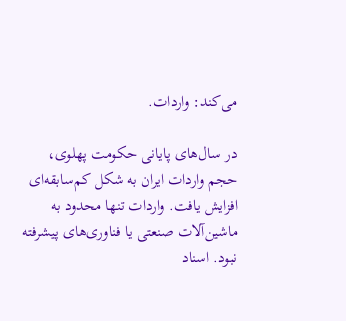می‌کند: واردات.

در سال‌های پایانی حکومت پهلوی، حجم واردات ایران به شکل کم‌سابقه‌ای افزایش یافت. واردات تنها محدود به ماشین‌آلات صنعتی یا فناوری‌های پیشرفته نبود. اسناد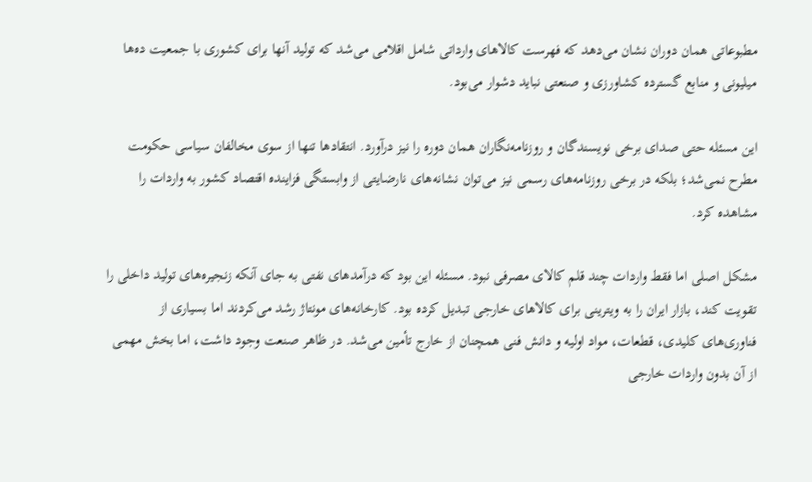مطبوعاتی همان دوران نشان می‌دهد که فهرست کالاهای وارداتی شامل اقلامی می‌شد که تولید آنها برای کشوری با جمعیت ده‌ها میلیونی و منابع گسترده کشاورزی و صنعتی نباید دشوار می‌بود.

این مسئله حتی صدای برخی نویسندگان و روزنامه‌نگاران همان دوره را نیز درآورد. انتقادها تنها از سوی مخالفان سیاسی حکومت مطرح نمی‌شد؛ بلکه در برخی روزنامه‌های رسمی نیز می‌توان نشانه‌های نارضایتی از وابستگی فزاینده اقتصاد کشور به واردات را مشاهده کرد.

مشکل اصلی اما فقط واردات چند قلم کالای مصرفی نبود. مسئله این بود که درآمدهای نفتی به جای آنکه زنجیره‌های تولید داخلی را تقویت کند، بازار ایران را به ویترینی برای کالاهای خارجی تبدیل کرده بود. کارخانه‌های مونتاژ رشد می‌کردند اما بسیاری از فناوری‌های کلیدی، قطعات، مواد اولیه و دانش فنی همچنان از خارج تأمین می‌شد. در ظاهر صنعت وجود داشت، اما بخش مهمی از آن بدون واردات خارجی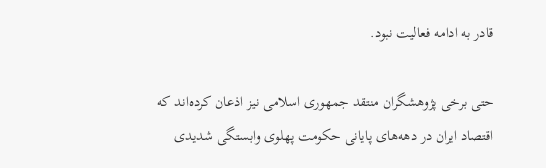قادر به ادامه فعالیت نبود.

حتی برخی پژوهشگران منتقد جمهوری اسلامی نیز اذعان کرده‌اند که اقتصاد ایران در دهه‌های پایانی حکومت پهلوی وابستگی شدیدی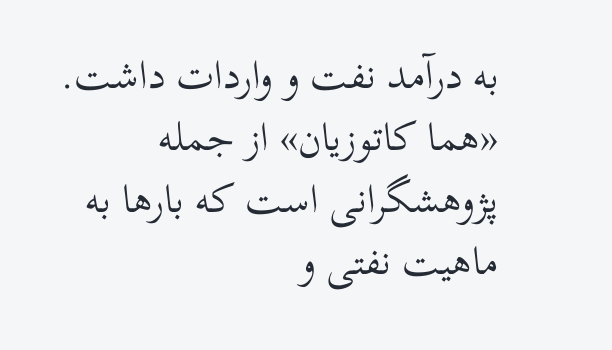به درآمد نفت و واردات داشت. «هما کاتوزیان» از جمله پژوهشگرانی است که بارها به ماهیت نفتی و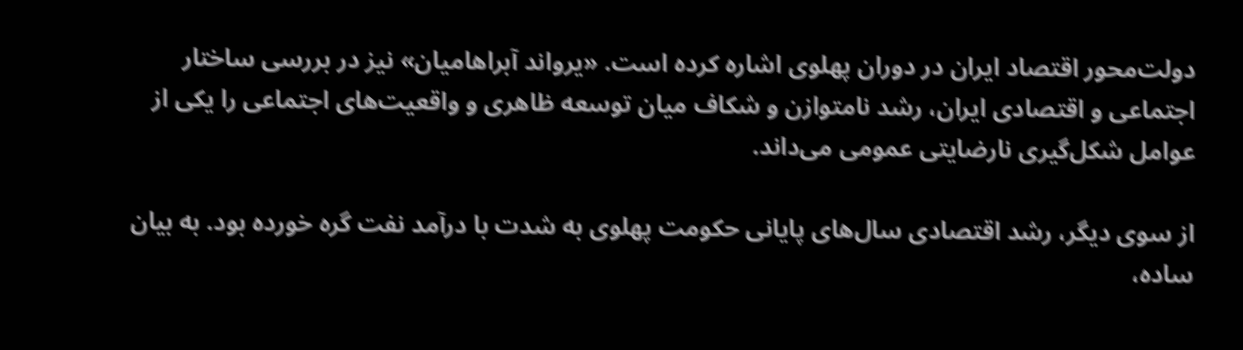دولت‌محور اقتصاد ایران در دوران پهلوی اشاره کرده است. «یرواند آبراهامیان» نیز در بررسی ساختار اجتماعی و اقتصادی ایران، رشد نامتوازن و شکاف میان توسعه ظاهری و واقعیت‌های اجتماعی را یکی از عوامل شکل‌گیری نارضایتی عمومی می‌داند.

از سوی دیگر، رشد اقتصادی سال‌های پایانی حکومت پهلوی به شدت با درآمد نفت گره خورده بود. به بیان ساده،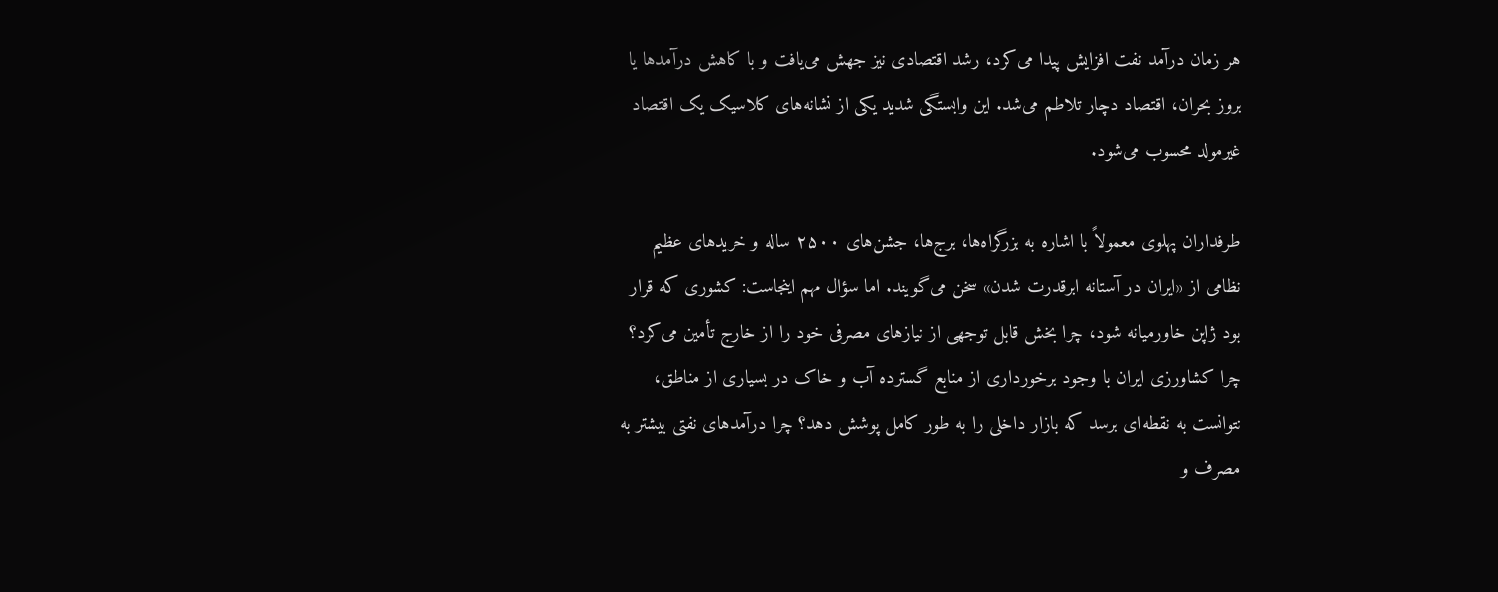هر زمان درآمد نفت افزایش پیدا می‌کرد، رشد اقتصادی نیز جهش می‌یافت و با کاهش درآمدها یا بروز بحران، اقتصاد دچار تلاطم می‌شد. این وابستگی شدید یکی از نشانه‌های کلاسیک یک اقتصاد غیرمولد محسوب می‌شود.

طرفداران پهلوی معمولاً با اشاره به بزرگراه‌ها، برج‌ها، جشن‌های ۲۵۰۰ ساله و خریدهای عظیم نظامی از «ایران در آستانه ابرقدرت شدن» سخن می‌گویند. اما سؤال مهم اینجاست: کشوری که قرار بود ژاپن خاورمیانه شود، چرا بخش قابل توجهی از نیازهای مصرفی خود را از خارج تأمین می‌کرد؟ چرا کشاورزی ایران با وجود برخورداری از منابع گسترده آب و خاک در بسیاری از مناطق، نتوانست به نقطه‌ای برسد که بازار داخلی را به طور کامل پوشش دهد؟ چرا درآمدهای نفتی بیشتر به مصرف و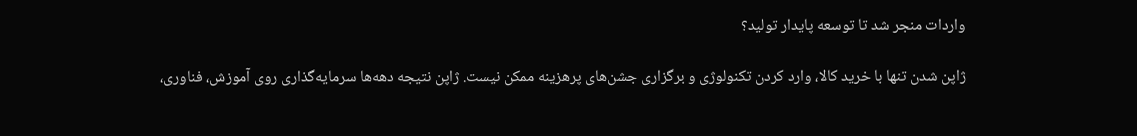واردات منجر شد تا توسعه پایدار تولید؟

ژاپن شدن تنها با خرید کالا، وارد کردن تکنولوژی و برگزاری جشن‌های پرهزینه ممکن نیست. ژاپن نتیجه دهه‌ها سرمایه‌گذاری روی آموزش، فناوری،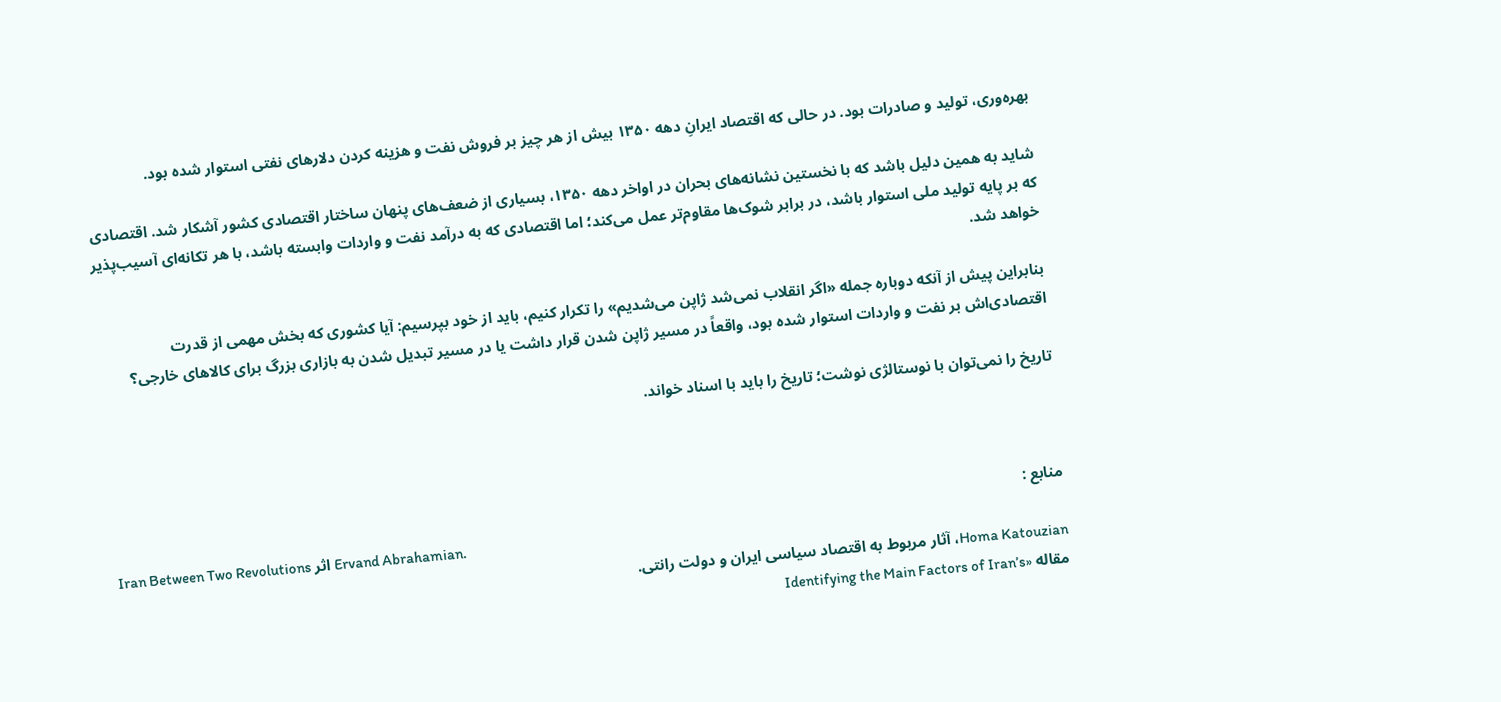بهره‌وری، تولید و صادرات بود. در حالی که اقتصاد ایرانِ دهه ۱۳۵۰ بیش از هر چیز بر فروش نفت و هزینه کردن دلارهای نفتی استوار شده بود.

شاید به همین دلیل باشد که با نخستین نشانه‌های بحران در اواخر دهه ۱۳۵۰، بسیاری از ضعف‌های پنهان ساختار اقتصادی کشور آشکار شد. اقتصادی که بر پایه تولید ملی استوار باشد، در برابر شوک‌ها مقاوم‌تر عمل می‌کند؛ اما اقتصادی که به درآمد نفت و واردات وابسته باشد، با هر تکانه‌ای آسیب‌پذیر خواهد شد.

بنابراین پیش از آنکه دوباره جمله «اگر انقلاب نمی‌شد ژاپن می‌شدیم» را تکرار کنیم، باید از خود بپرسیم: آیا کشوری که بخش مهمی از قدرت اقتصادی‌اش بر نفت و واردات استوار شده بود، واقعاً در مسیر ژاپن شدن قرار داشت یا در مسیر تبدیل شدن به بازاری بزرگ برای کالاهای خارجی؟

تاریخ را نمی‌توان با نوستالژی نوشت؛ تاریخ را باید با اسناد خواند.



منابع :
Iran Between Two Revolutions اثر Ervand Abrahamian.
Homa Katouzian، آثار مربوط به اقتصاد سیاسی ایران و دولت رانتی.
مقاله «Identifying the Main Factors of Iran’s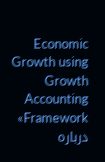Economic Growth using Growth Accounting Framework» درباره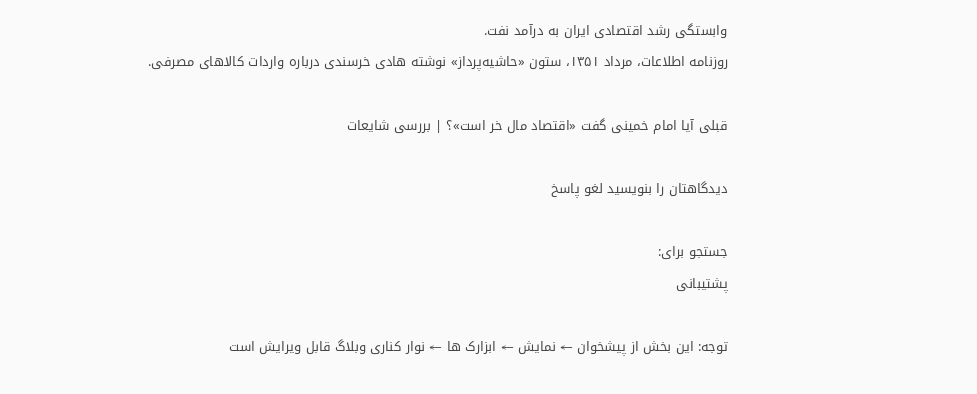وابستگی رشد اقتصادی ایران به درآمد نفت.
روزنامه اطلاعات، مرداد ۱۳۵۱، ستون «حاشیه‌پرداز» نوشته هادی خرسندی درباره واردات کالاهای مصرفی.

قبلی آیا امام خمینی گفت «اقتصاد مال خر است»؟ | بررسی شایعات

دیدگاهتان را بنویسید لغو پاسخ

جستجو برای:
پشتیبانی

توجه: این بخش از پیشخوان ← نمایش ← ابزارک ها ← نوار کناری وبلاگ قابل ویرایش است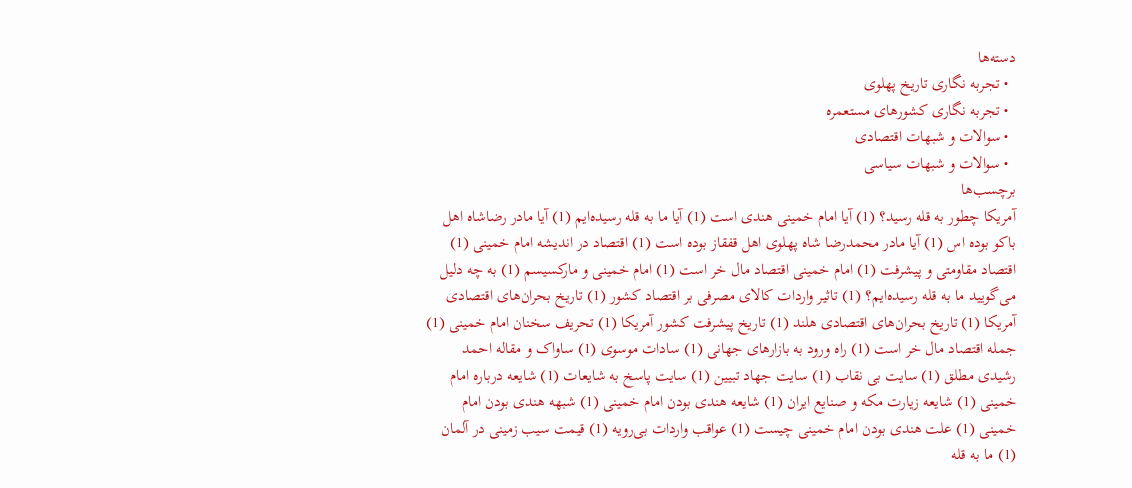دسته‌ها
  • تجربه نگاری تاریخ پهلوی
  • تجربه نگاری کشورهای مستعمره
  • سوالات و شبهات اقتصادی
  • سوالات و شبهات سیاسی
برچسب‌ها
آمریکا چطور به قله رسید؟ (1) آیا امام خمینی هندی است (1) آیا ما به قله رسیده‌ایم (1) آیا مادر رضاشاه اهل باکو بوده اس (1) آیا مادر محمدرضا شاه پهلوی اهل قفقاز بوده است (1) اقتصاد در اندیشه امام خمینی (1) اقتصاد مقاومتی و پیشرفت (1) امام خمینی اقتصاد مال خر است (1) امام خمینی و مارکسیسم (1) به چه دلیل می‌گویید ما به قله رسیده‌ایم؟ (1) تاثیر واردات کالای مصرفی بر اقتصاد کشور (1) تاریخ بحران‌های اقتصادی آمریکا (1) تاریخ بحران‌های اقتصادی هلند (1) تاریخ پیشرفت کشور آمریکا (1) تحریف سخنان امام خمینی (1) جمله اقتصاد مال خر است (1) راه ورود به بازارهای جهانی (1) سادات موسوی (1) ساواک و مقاله احمد رشیدی مطلق (1) سایت بی نقاب (1) سایت جهاد تبیین (1) سایت پاسخ به شایعات (1) شایعه درباره امام خمینی (1) شایعه زیارت مکه و صنایع ایران (1) شایعه هندی بودن امام خمینی (1) شبهه هندی بودن امام خمینی (1) علت هندی بودن امام خمینی چیست (1) عواقب واردات بی‌رویه (1) قیمت سیب زمینی در آلمان (1) ما به قله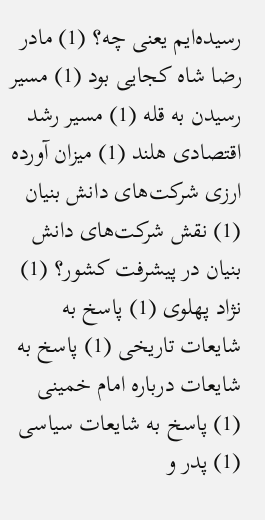رسیده‌ایم یعنی چه؟ (1) مادر رضا شاه کجایی بود (1) مسیر رسیدن به قله (1) مسیر رشد اقتصادی هلند (1) میزان آورده ارزی شرکت‌های دانش بنیان (1) نقش شرکت‌های دانش بنیان در پیشرفت کشور؟ (1) نژاد پهلوی (1) پاسخ به شایعات تاریخی (1) پاسخ به شایعات درباره امام خمینی (1) پاسخ به شایعات سیاسی (1) پدر و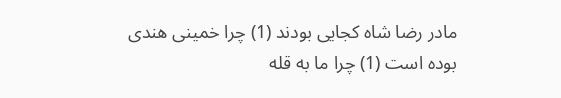مادر رضا شاه کجایی بودند (1) چرا خمینی هندی بوده است (1) چرا ما به قله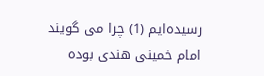رسیده‌ایم (1) چرا می گویند امام خمینی هندی بوده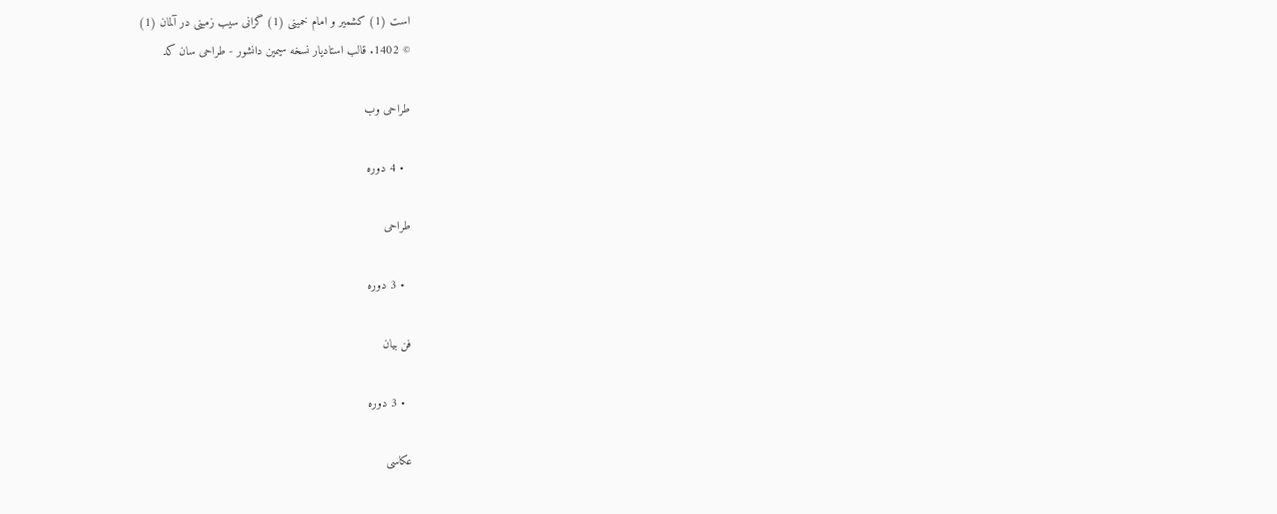است (1) کشمیر و امام خمینی (1) گرانی سیب زمینی در آلمان (1)
© 1402. قالب استادیار نسخه سیمین دانشور - طراحی سان کد

طراحی وب

  • 4 دوره

طراحی

  • 3 دوره

فن بیان

  • 3 دوره

عکاسی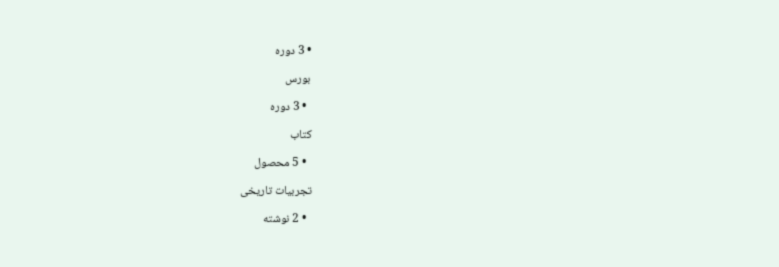• 3 دوره

بورس

  • 3 دوره

کتاب

  • 5 محصول

تجربیات تاریخی

  • 2 نوشته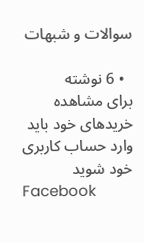سوالات و شبهات

  • 6 نوشته
برای مشاهده خریدهای خود باید وارد حساب کاربری خود شوید
Facebook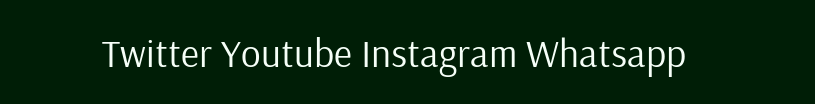Twitter Youtube Instagram Whatsapp